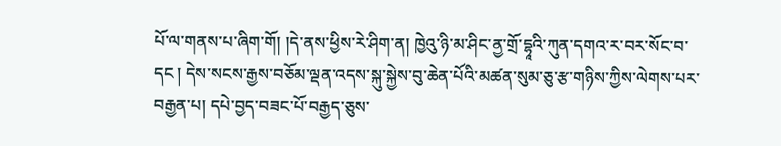པོ་ལ་གནས་པ་ཞིག་གོ། །དེ་ནས་ཕྱིས་རེ་ཤིག་ན། ཁྱེའུ་ཉི་མ་ཤིང་ནྱ་གྲོ་དྷཱའི་ཀུན་དགའ་ར་བར་སོང་བ་དང ། དེས་སངས་རྒྱས་བཅོམ་ལྡན་འདས་སྐུ་སྐྱེས་བུ་ཆེན་པོའི་མཚན་སུམ་ཅུ་རྩ་གཉིས་ཀྱིས་ལེགས་པར་བརྒྱན་པ། དཔེ་བྱད་བཟང་པོ་བརྒྱད་ཅུས་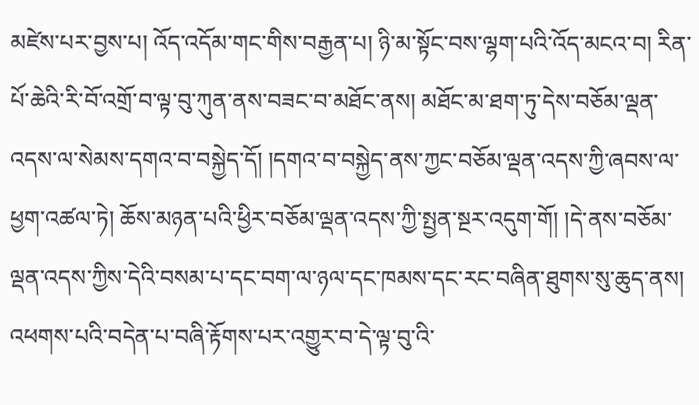མཛེས་པར་བྱས་པ། འོད་འདོམ་གང་གིས་བརྒྱན་པ། ཉི་མ་སྟོང་བས་ལྷག་པའི་འོད་མངའ་བ། རིན་པོ་ཆེའི་རི་བོ་འགྲོ་བ་ལྟ་བུ་ཀུན་ནས་བཟང་བ་མཐོང་ནས། མཐོང་མ་ཐག་ཏུ་དེས་བཅོམ་ལྡན་འདས་ལ་སེམས་དགའ་བ་བསྐྱེད་དོ། །དགའ་བ་བསྐྱེད་ནས་ཀྱང་བཅོམ་ལྡན་འདས་ཀྱི་ཞབས་ལ་ཕྱག་འཚལ་ཏེ། ཆོས་མཉན་པའི་ཕྱིར་བཅོམ་ལྡན་འདས་ཀྱི་སྤྱན་སྔར་འདུག་གོ། །དེ་ནས་བཅོམ་ལྡན་འདས་ཀྱིས་དེའི་བསམ་པ་དང་བག་ལ་ཉལ་དང་ཁམས་དང་རང་བཞིན་ཐུགས་སུ་ཆུད་ནས། འཕགས་པའི་བདེན་པ་བཞི་རྟོགས་པར་འགྱུར་བ་དེ་ལྟ་བུ་འི་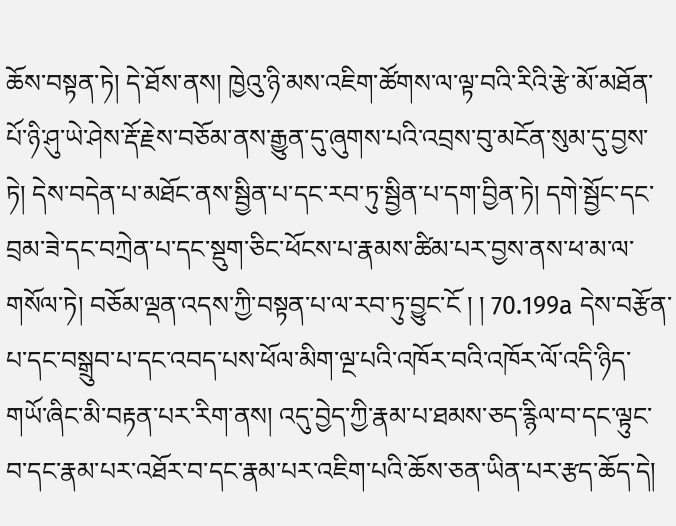ཆོས་བསྟན་ཏེ། དེ་ཐོས་ནས། ཁྱེའུ་ཉི་མས་འཇིག་ཚོགས་ལ་ལྟ་བའི་རིའི་རྩེ་མོ་མཐོན་པོ་ཉི་ཤུ་ཡེ་ཤེས་རྡོ་རྗེས་བཅོམ་ནས་རྒྱུན་དུ་ཞུགས་པའི་འབྲས་བུ་མངོན་སུམ་དུ་བྱས་ཏེ། དེས་བདེན་པ་མཐོང་ནས་སྦྱིན་པ་དང་རབ་ཏུ་སྦྱིན་པ་དག་བྱིན་ཏེ། དགེ་སྦྱོང་དང་བྲམ་ཟེ་དང་བཀྲེན་པ་དང་སྡུག་ཅིང་ཕོངས་པ་རྣམས་ཚིམ་པར་བྱས་ནས་ཕ་མ་ལ་གསོལ་ཏེ། བཅོམ་ལྡན་འདས་ཀྱི་བསྟན་པ་ལ་རབ་ཏུ་བྱུང་ངོ ། ། 70.199a དེས་བརྩོན་པ་དང་བསྒྲུབ་པ་དང་འབད་པས་ཕོལ་མིག་ལྔ་པའི་འཁོར་བའི་འཁོར་ལོ་འདི་ཉིད་གཡོ་ཞིང་མི་བརྟན་པར་རིག་ནས། འདུ་བྱེད་ཀྱི་རྣམ་པ་ཐམས་ཅད་རྙིལ་བ་དང་ལྟུང་བ་དང་རྣམ་པར་འཐོར་བ་དང་རྣམ་པར་འཇིག་པའི་ཆོས་ཅན་ཡིན་པར་རྩད་ཆོད་དེ།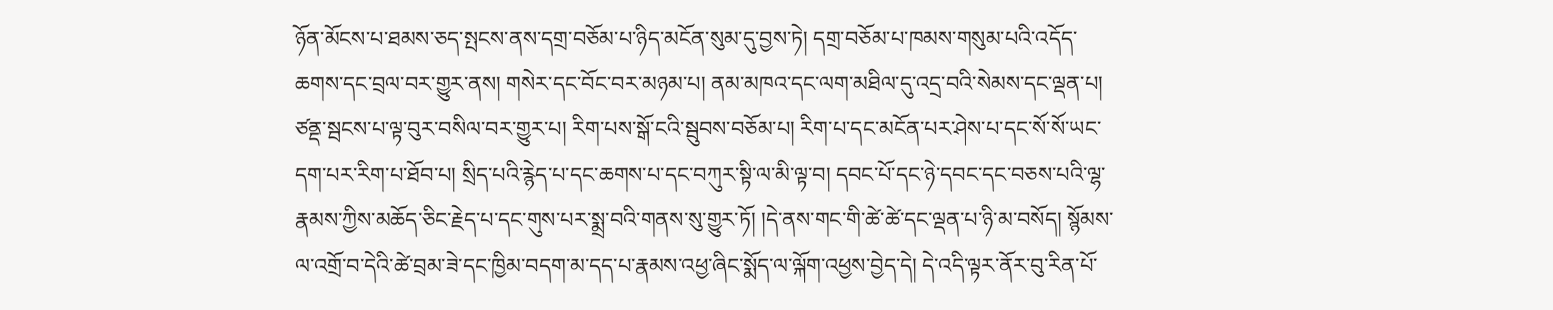ཉོན་མོངས་པ་ཐམས་ཅད་སྤངས་ནས་དགྲ་བཅོམ་པ་ཉིད་མངོན་སུམ་དུ་བྱས་ཏེ། དགྲ་བཅོམ་པ་ཁམས་གསུམ་པའི་འདོད་ཆགས་དང་བྲལ་བར་གྱུར་ནས། གསེར་དང་བོང་བར་མཉམ་པ། ནམ་མཁའ་དང་ལག་མཐིལ་དུ་འདྲ་བའི་སེམས་དང་ལྡན་པ། ཙནྡ་སྦངས་པ་ལྟ་བུར་བསིལ་བར་གྱུར་པ། རིག་པས་སྒོ་ངའི་སྦུབས་བཅོམ་པ། རིག་པ་དང་མངོན་པར་ཤེས་པ་དང་སོ་སོ་ཡང་དག་པར་རིག་པ་ཐོབ་པ། སྲིད་པའི་རྙེད་པ་དང་ཆགས་པ་དང་བཀུར་སྟི་ལ་མི་ལྟ་བ། དབང་པོ་དང་ཉེ་དབང་དང་བཅས་པའི་ལྷ་རྣམས་ཀྱིས་མཆོད་ཅིང་རྗེད་པ་དང་གུས་པར་སྨྲ་བའི་གནས་སུ་གྱུར་ཏོ། །དེ་ནས་གང་གི་ཚེ་ཚེ་དང་ལྡན་པ་ཉི་མ་བསོད། སྙོམས་ལ་འགྲོ་བ་དེའི་ཚེ་བྲམ་ཟེ་དང་ཁྱིམ་བདག་མ་དད་པ་རྣམས་འཕྱ་ཞིང་སྨོད་ལ་ལྐོག་འཕྱས་བྱེད་དེ། དེ་འདི་ལྟར་ནོར་བུ་རིན་པོ་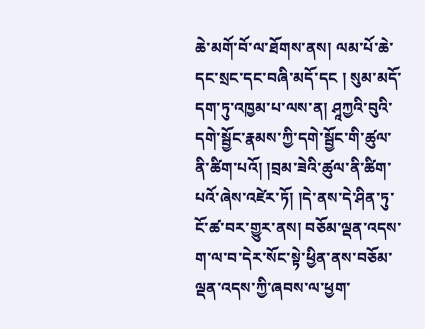ཆེ་མགོ་བོ་ལ་ཐོགས་ནས། ལམ་པོ་ཆེ་དང་སྲང་དང་བཞི་མདོ་དང ། སུམ་མདོ་དག་ཏུ་འཁྱམ་པ་ལས་ན། ཤཱཀྱའི་བུའི་དགེ་སྦྱོང་རྣམས་ཀྱི་དགེ་སྦྱོང་གི་ཚུལ་ནི་ཚིག་པའོ། །བྲམ་ཟེའི་ཚུལ་ནི་ཚིག་པའོ་ཞེས་འཛེར་ཏོ། །དེ་ནས་དེ་ཤིན་ཏུ་ངོ་ཚ་བར་གྱུར་ནས། བཅོམ་ལྡན་འདས་ག་ལ་བ་དེར་སོང་སྟེ་ཕྱིན་ནས་བཅོམ་ལྡན་འདས་ཀྱི་ཞབས་ལ་ཕྱག་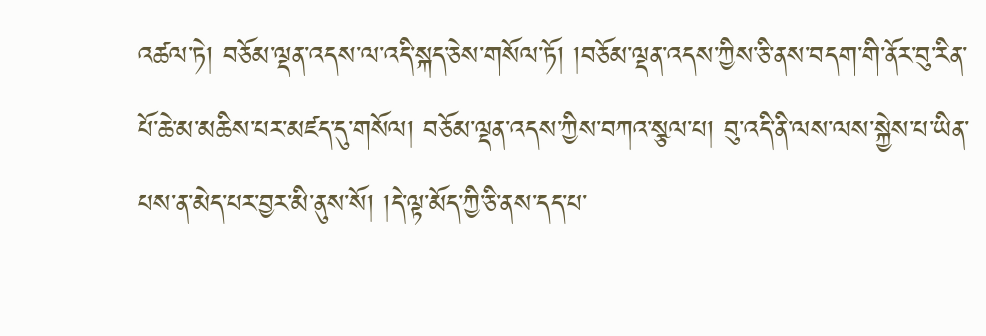འཚལ་ཏེ། བཅོམ་ལྡན་འདས་ལ་འདི་སྐད་ཅེས་གསོལ་ཏོ། །བཅོམ་ལྡན་འདས་ཀྱིས་ཅི་ནས་བདག་གི་ནོར་བུ་རིན་པོ་ཆེ་མ་མཆིས་པར་མཛད་དུ་གསོལ། བཅོམ་ལྡན་འདས་ཀྱིས་བཀའ་སྩལ་པ། བུ་འདི་ནི་ལས་ལས་སྐྱེས་པ་ཡིན་པས་ན་མེད་པར་བྱར་མི་ནུས་སོ། །དེ་ལྟ་མོད་ཀྱི་ཅི་ནས་དད་པ་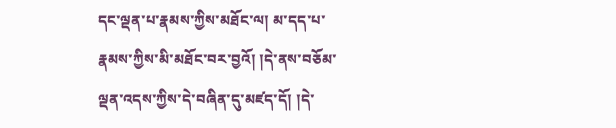དང་ལྡན་པ་རྣམས་ཀྱིས་མཐོང་ལ། མ་དད་པ་རྣམས་ཀྱིས་མི་མཐོང་བར་བྱའོ། །དེ་ནས་བཅོམ་ལྡན་འདས་ཀྱིས་དེ་བཞིན་དུ་མཛད་དོ། །དེ་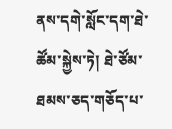ནས་དགེ་སློང་དག་ཐེ་ཚོམ་སྐྱེས་ཏེ། ཐེ་ཙོམ་ཐམས་ཅད་གཅོད་པ་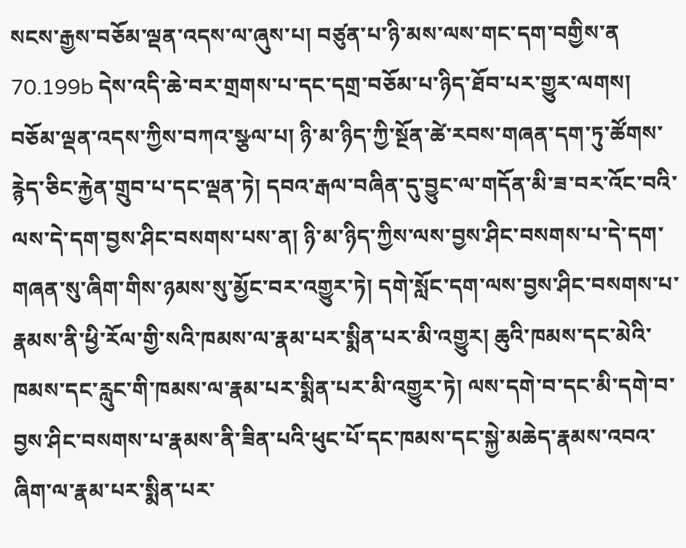སངས་རྒྱས་བཅོམ་ལྡན་འདས་ལ་ཞུས་པ། བཙུན་པ་ཉི་མས་ལས་གང་དག་བགྱིས་ན 70.199b དེས་འདི་ཆེ་བར་གྲགས་པ་དང་དགྲ་བཅོམ་པ་ཉིད་ཐོབ་པར་གྱུར་ལགས། བཅོམ་ལྡན་འདས་ཀྱིས་བཀའ་སྩལ་པ། ཉི་མ་ཉིད་ཀྱི་སྔོན་ཚེ་རབས་གཞན་དག་ཏུ་ཚོགས་རྙེད་ཅིང་རྐྱེན་གྲུབ་པ་དང་ལྡན་ཏེ། དབའ་རྒལ་བཞིན་དུ་བྱུང་ལ་གདོན་མི་ཟ་བར་འོང་བའི་ལས་དེ་དག་བྱས་ཤིང་བསགས་པས་ན། ཉི་མ་ཉིད་ཀྱིས་ལས་བྱས་ཤིང་བསགས་པ་དེ་དག་གཞན་སུ་ཞིག་གིས་ཉམས་སུ་མྱོང་བར་འགྱུར་ཏེ། དགེ་སློང་དག་ལས་བྱས་ཤིང་བསགས་པ་རྣམས་ནི་ཕྱི་རོལ་གྱི་སའི་ཁམས་ལ་རྣམ་པར་སྨིན་པར་མི་འགྱུར། ཆུའི་ཁམས་དང་མེའི་ཁམས་དང་རླུང་གི་ཁམས་ལ་རྣམ་པར་སྨིན་པར་མི་འགྱུར་ཏེ། ལས་དགེ་བ་དང་མི་དགེ་བ་བྱས་ཤིང་བསགས་པ་རྣམས་ནི་ཟིན་པའི་ཕུང་པོ་དང་ཁམས་དང་སྐྱེ་མཆེད་རྣམས་འབའ་ཞིག་ལ་རྣམ་པར་སྨིན་པར་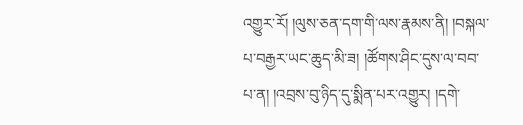འགྱུར་རོ། །ལུས་ཅན་དག་གི་ལས་རྣམས་ནི། །བསྐལ་པ་བརྒྱར་ཡང་ཆུད་མི་ཟ། །ཚོགས་ཤིང་དུས་ལ་བབ་པ་ན། །འབྲས་བུ་ཉིད་དུ་སྨིན་པར་འགྱུར། །དགེ་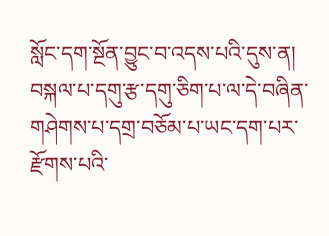སློང་དག་སྔོན་བྱུང་བ་འདས་པའི་དུས་ན། བསྐལ་པ་དགུ་རྩ་དགུ་ཅིག་པ་ལ་དེ་བཞིན་གཤེགས་པ་དགྲ་བཅོམ་པ་ཡང་དག་པར་རྫོགས་པའི་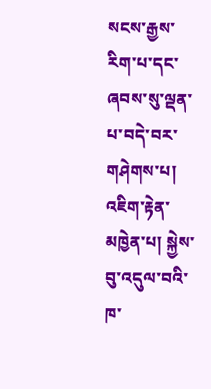སངས་རྒྱས་རིག་པ་དང་ཞབས་སུ་ལྡན་པ་བདེ་བར་གཤེགས་པ། འཇིག་རྟེན་མཁྱེན་པ། སྐྱེས་བུ་འདུལ་བའི་ཁ་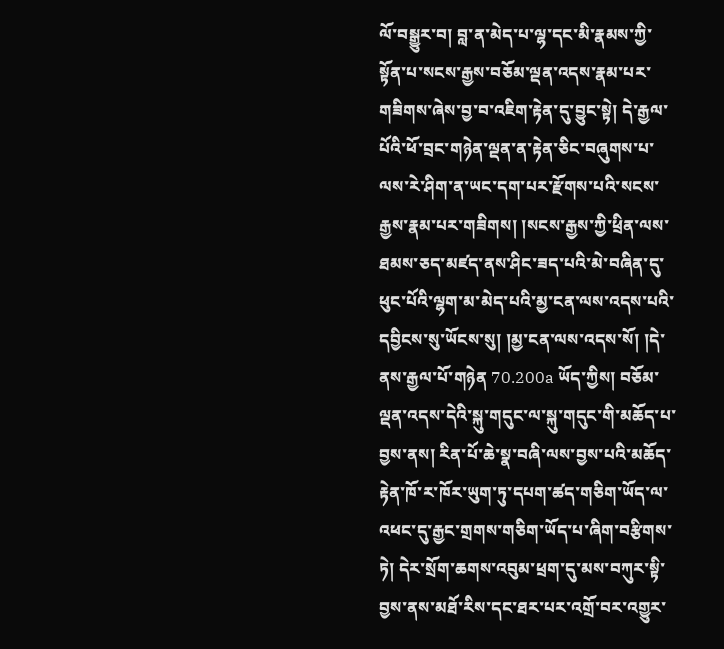ལོ་བསྒྱུར་བ། བླ་ན་མེད་པ་ལྷ་དང་མི་རྣམས་ཀྱི་སྟོན་པ་སངས་རྒྱས་བཅོམ་ལྡན་འདས་རྣམ་པར་གཟིགས་ཞེས་བྱ་བ་འཇིག་རྟེན་དུ་བྱུང་སྟེ། དེ་རྒྱལ་པོའི་ཕོ་བྲང་གཉེན་ལྡན་ན་རྟེན་ཅིང་བཞུགས་པ་ལས་རེ་ཤིག་ན་ཡང་དག་པར་རྫོགས་པའི་སངས་རྒྱས་རྣམ་པར་གཟིགས། །སངས་རྒྱས་ཀྱི་ཕྲིན་ལས་ཐམས་ཅད་མཛད་ནས་ཤིང་ཟད་པའི་མེ་བཞིན་དུ་ཕུང་པོའི་ལྷག་མ་མེད་པའི་མྱ་ངན་ལས་འདས་པའི་དབྱིངས་སུ་ཡོངས་སུ། །མྱ་ངན་ལས་འདས་སོ། །དེ་ནས་རྒྱལ་པོ་གཉེན 70.200a ཡོད་ཀྱིས། བཅོམ་ལྡན་འདས་དེའི་སྐུ་གདུང་ལ་སྐུ་གདུང་གི་མཆོད་པ་བྱས་ནས། རིན་པོ་ཆེ་སྣ་བཞི་ལས་བྱས་པའི་མཆོད་རྟེན་ཁོ་ར་ཁོར་ཡུག་ཏུ་དཔག་ཚད་གཅིག་ཡོད་ལ་འཕང་དུ་རྒྱང་གྲགས་གཅིག་ཡོད་པ་ཞིག་བརྩིགས་ཏེ། དེར་སྲོག་ཆགས་འབུམ་ཕྲག་དུ་མས་བཀུར་སྟི་བྱས་ནས་མཐོ་རིས་དང་ཐར་པར་འགྲོ་བར་འགྱུར་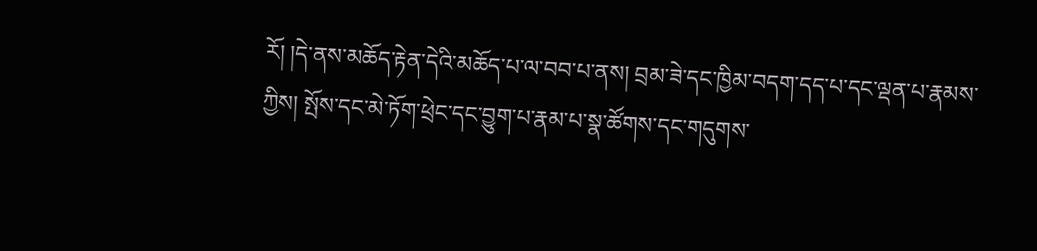རོ། །དེ་ནས་མཆོད་རྟེན་དེའི་མཆོད་པ་ལ་བབ་པ་ནས། བྲམ་ཟེ་དང་ཁྱིམ་བདག་དད་པ་དང་ལྡན་པ་རྣམས་ཀྱིས། སྤོས་དང་མེ་ཏོག་ཕྲེང་དང་བྱུག་པ་རྣམ་པ་སྣ་ཚོགས་དང་གདུགས་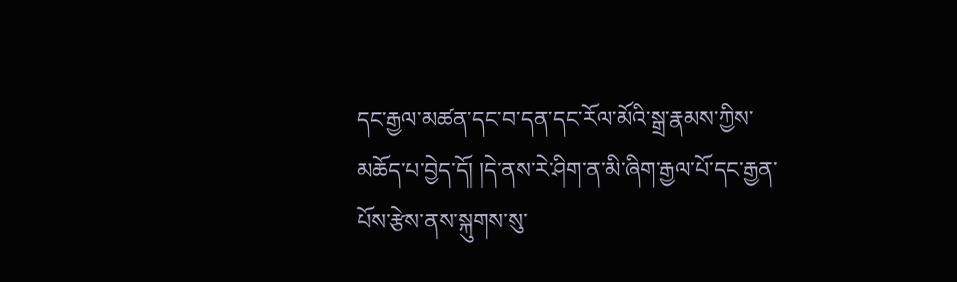དང་རྒྱལ་མཚན་དང་བ་དན་དང་རོལ་མོའི་སྒྲ་རྣམས་ཀྱིས་མཆོད་པ་བྱེད་དོ། །དེ་ནས་རེ་ཤིག་ན་མི་ཞིག་རྒྱལ་པོ་དང་རྒྱན་པོས་རྩེས་ནས་སྐུགས་སུ་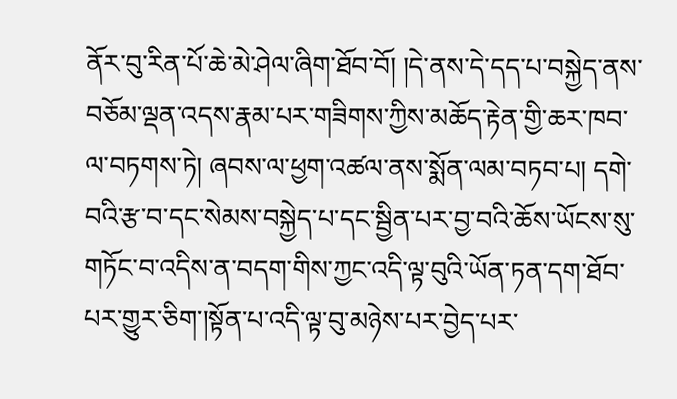ནོར་བུ་རིན་པོ་ཆེ་མེ་ཤེལ་ཞིག་ཐོབ་བོ། །དེ་ནས་དེ་དད་པ་བསྐྱེད་ནས་བཅོམ་ལྡན་འདས་རྣམ་པར་གཟིགས་ཀྱིས་མཆོད་རྟེན་གྱི་ཆར་ཁབ་ལ་བཏགས་ཏེ། ཞབས་ལ་ཕྱག་འཚལ་ནས་སྨོན་ལམ་བཏབ་པ། དགེ་བའི་རྩ་བ་དང་སེམས་བསྐྱེད་པ་དང་སྦྱིན་པར་བྱ་བའི་ཆོས་ཡོངས་སུ་གཏོང་བ་འདིས་ན་བདག་གིས་ཀྱང་འདི་ལྟ་བུའི་ཡོན་ཏན་དག་ཐོབ་པར་གྱུར་ཅིག་།སྟོན་པ་འདི་ལྟ་བུ་མཉེས་པར་བྱེད་པར་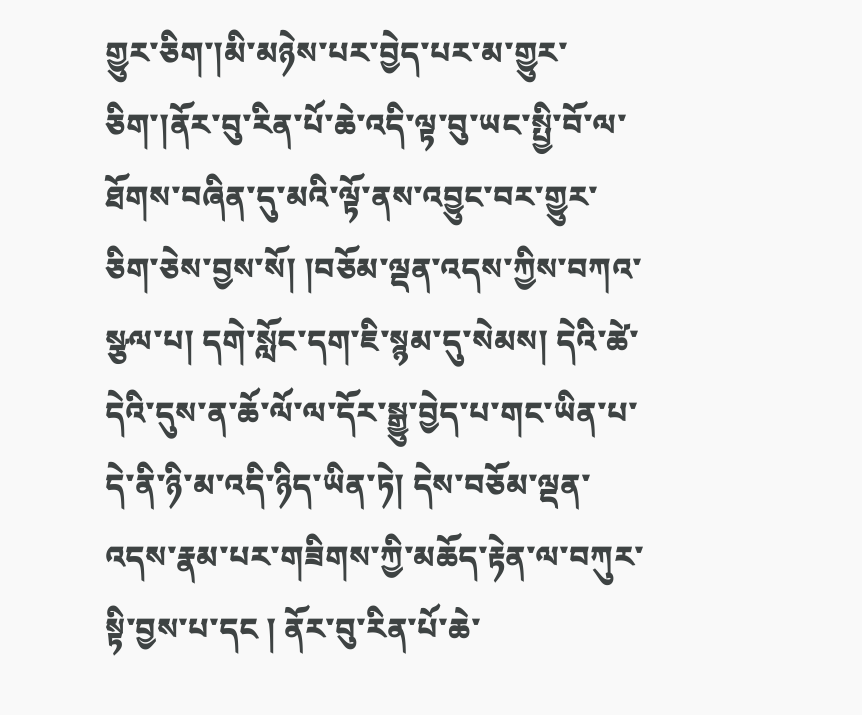གྱུར་ཅིག་།མི་མཉེས་པར་བྱེད་པར་མ་གྱུར་ཅིག་།ནོར་བུ་རིན་པོ་ཆེ་འདི་ལྟ་བུ་ཡང་སྤྱི་བོ་ལ་ཐོགས་བཞིན་དུ་མའི་ལྟོ་ནས་འབྱུང་བར་གྱུར་ཅིག་ཅེས་བྱས་སོ། །བཅོམ་ལྡན་འདས་ཀྱིས་བཀའ་སྩལ་པ། དགེ་སློང་དག་ཇི་སྙམ་དུ་སེམས། དེའི་ཚེ་དེའི་དུས་ན་ཆོ་ལོ་ལ་དོར་སྒྱུ་བྱེད་པ་གང་ཡིན་པ་དེ་ནི་ཉི་མ་འདི་ཉིད་ཡིན་ཏེ། དེས་བཅོམ་ལྡན་འདས་རྣམ་པར་གཟིགས་ཀྱི་མཆོད་རྟེན་ལ་བཀུར་སྟི་བྱས་པ་དང ། ནོར་བུ་རིན་པོ་ཆེ་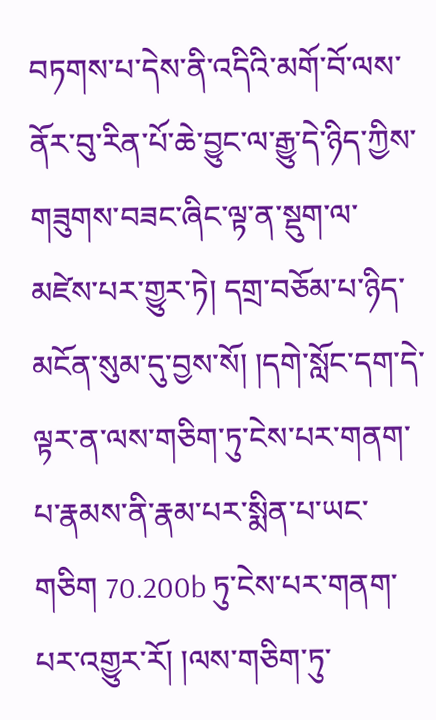བཏགས་པ་དེས་ནི་འདིའི་མགོ་བོ་ལས་ནོར་བུ་རིན་པོ་ཆེ་བྱུང་ལ་རྒྱུ་དེ་ཉིད་ཀྱིས་གཟུགས་བཟང་ཞིང་ལྟ་ན་སྡུག་ལ་མཛེས་པར་གྱུར་ཏེ། དགྲ་བཅོམ་པ་ཉིད་མངོན་སུམ་དུ་བྱས་སོ། །དགེ་སློང་དག་དེ་ལྟར་ན་ལས་གཅིག་ཏུ་ངེས་པར་གནག་པ་རྣམས་ནི་རྣམ་པར་སྨིན་པ་ཡང་གཅིག 70.200b ཏུ་ངེས་པར་གནག་པར་འགྱུར་རོ། །ལས་གཅིག་ཏུ་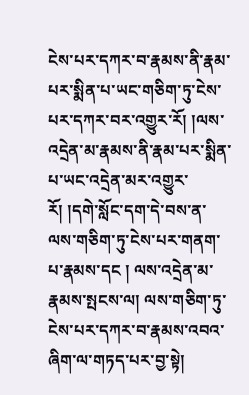ངེས་པར་དཀར་བ་རྣམས་ནི་རྣམ་པར་སྨིན་པ་ཡང་གཅིག་ཏུ་ངེས་པར་དཀར་བར་འགྱུར་རོ། །ལས་འདྲེན་མ་རྣམས་ནི་རྣམ་པར་སྨིན་པ་ཡང་འདྲེན་མར་འགྱུར་རོ། །དགེ་སློང་དག་དེ་བས་ན་ལས་གཅིག་ཏུ་ངེས་པར་གནག་པ་རྣམས་དང ། ལས་འདྲེན་མ་རྣམས་སྤངས་ལ། ལས་གཅིག་ཏུ་ངེས་པར་དཀར་བ་རྣམས་འབའ་ཞིག་ལ་གཏད་པར་བྱ་སྟེ།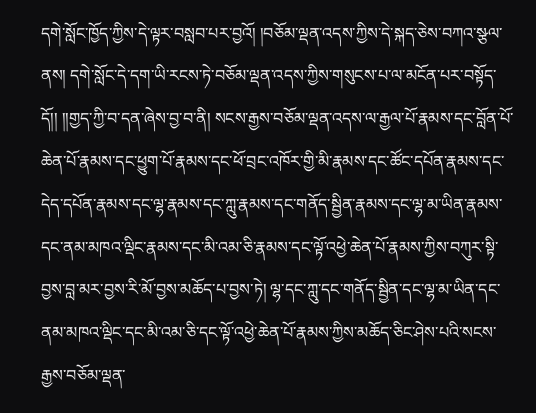དགེ་སློང་ཁྱོད་ཀྱིས་དེ་ལྟར་བསླབ་པར་བྱའོ། །བཅོམ་ལྡན་འདས་ཀྱིས་དེ་སྐད་ཅེས་བཀའ་སྩལ་ནས། དགེ་སློང་དེ་དག་ཡི་རངས་ཏེ་བཅོམ་ལྡན་འདས་ཀྱིས་གསུངས་པ་ལ་མངོན་པར་བསྟོད་དོ།། །།གྱད་ཀྱི་བ་དན་ཞེས་བྱ་བ་ནི། སངས་རྒྱས་བཅོམ་ལྡན་འདས་ལ་རྒྱལ་པོ་རྣམས་དང་བློན་པོ་ཆེན་པོ་རྣམས་དང་ཕྱུག་པོ་རྣམས་དང་ཕོ་བྲང་འཁོར་གྱི་མི་རྣམས་དང་ཚོང་དཔོན་རྣམས་དང་དེད་དཔོན་རྣམས་དང་ལྷ་རྣམས་དང་ཀླུ་རྣམས་དང་གནོད་སྦྱིན་རྣམས་དང་ལྷ་མ་ཡིན་རྣམས་དང་ནམ་མཁའ་ལྡིང་རྣམས་དང་མི་འམ་ཅི་རྣམས་དང་ལྟོ་འཕྱེ་ཆེན་པོ་རྣམས་ཀྱིས་བཀུར་སྟི་བྱས་བླ་མར་བྱས་རི་མོ་བྱས་མཆོད་པ་བྱས་ཏེ། ལྷ་དང་ཀླུ་དང་གནོད་སྦྱིན་དང་ལྷ་མ་ཡིན་དང་ནམ་མཁའ་ལྡིང་དང་མི་འམ་ཅི་དང་ལྟོ་འཕྱེ་ཆེན་པོ་རྣམས་ཀྱིས་མཆོད་ཅིང་ཤེས་པའི་སངས་རྒྱས་བཅོམ་ལྡན་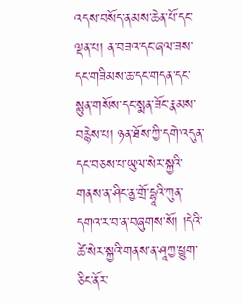འདས་བསོད་ནམས་ཆེན་པོ་དང་ལྡན་པ། ན་བཟའ་དང་ཞལ་ཟས་དང་གཟིམས་ཆ་དང་གདན་དང་སྙུན་གསོས་དང་སྨན་ཟོང་རྣམས་བརྙེས་པ། ཉན་ཐོས་ཀྱི་དགེ་འདུན་དང་བཅས་པ་ཡུལ་སེར་སྐྱའི་གནས་ན་ཤིང་ནྱ་གྲོ་དྷཱའི་ཀུན་དགའ་ར་བ་ན་བཞུགས་སོ། །དེའི་ཚེ་སེར་སྐྱའི་གནས་ན་ཤཱཀྱ་ཕྱུག་ཅིང་ནོར་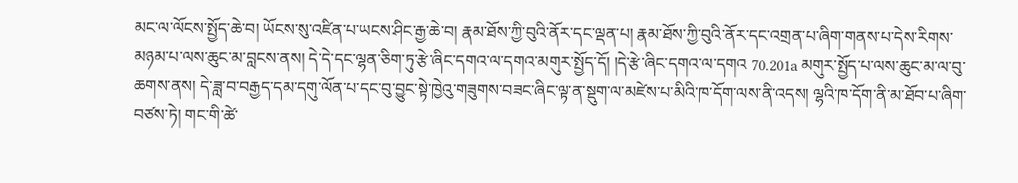མང་ལ་ལོངས་སྤྱོད་ཆེ་བ། ཡོངས་སུ་འཛིན་པ་ཡངས་ཤིང་རྒྱ་ཆེ་བ། རྣམ་ཐོས་ཀྱི་བུའི་ནོར་དང་ལྡན་པ། རྣམ་ཐོས་ཀྱི་བུའི་ནོར་དང་འགྲན་པ་ཞིག་གནས་པ་དེས་རིགས་མཉམ་པ་ལས་ཆུང་མ་བླངས་ནས། དེ་དེ་དང་ལྷན་ཅིག་ཏུ་རྩེ་ཞིང་དགའ་ལ་དགའ་མགུར་སྤྱོད་དོ། །དེ་རྩེ་ཞིང་དགའ་ལ་དགའ 70.201a མགུར་སྤྱོད་པ་ལས་ཆུང་མ་ལ་བུ་ཆགས་ནས། དེ་ཟླ་བ་བརྒྱད་དམ་དགུ་ལོན་པ་དང་བུ་བྱུང་སྟེ་ཁྱེའུ་གཟུགས་བཟང་ཞིང་ལྟ་ན་སྡུག་ལ་མཛེས་པ་མིའི་ཁ་དོག་ལས་ནི་འདས། ལྷའི་ཁ་དོག་ནི་མ་ཐོབ་པ་ཞིག་བཙས་ཏེ། གང་གི་ཚེ་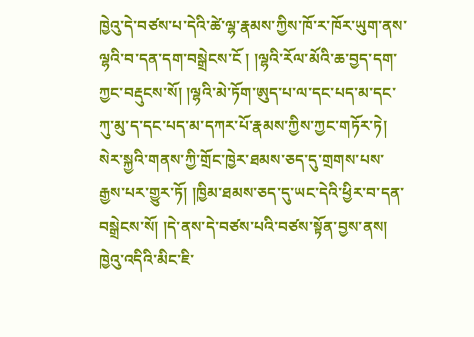ཁྱེའུ་དེ་བཙས་པ་དེའི་ཚེ་ལྷ་རྣམས་ཀྱིས་ཁོ་ར་ཁོར་ཡུག་ནས་ལྷའི་བ་དན་དག་བསྒྲེངས་ངོ ། །ལྷའི་རོལ་མོའི་ཆ་བྱད་དག་ཀྱང་བརྡུངས་སོ། །ལྷའི་མེ་ཏོག་ཨུད་པ་ལ་དང་པད་མ་དང་ཀུ་མུ་ད་དང་པད་མ་དཀར་པོ་རྣམས་ཀྱིས་ཀྱང་གཏོར་ཏེ། སེར་སྐྱའི་གནས་ཀྱི་གྲོང་ཁྱེར་ཐམས་ཅད་དུ་གྲགས་པས་རྒྱས་པར་གྱུར་ཏོ། །ཁྱིམ་ཐམས་ཅད་དུ་ཡང་དེའི་ཕྱིར་བ་དན་བསྒྲེངས་སོ། །དེ་ནས་དེ་བཙས་པའི་བཙས་སྟོན་བྱས་ནས། ཁྱེའུ་འདིའི་མིང་ཇི་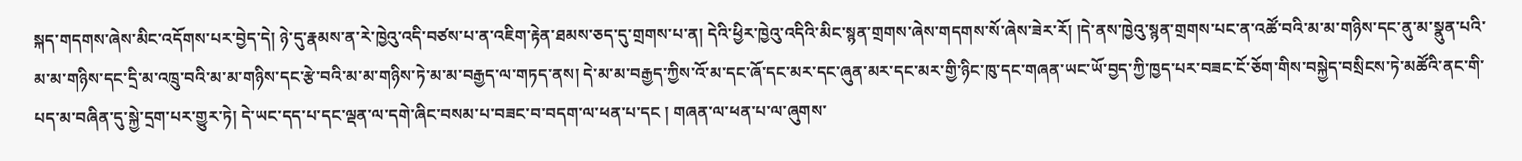སྐད་གདགས་ཞེས་མིང་འདོགས་པར་བྱེད་དེ། ཉེ་དུ་རྣམས་ན་རེ་ཁྱེའུ་འདི་བཙས་པ་ན་འཇིག་རྟེན་ཐམས་ཅད་དུ་གྲགས་པ་ན། དེའི་ཕྱིར་ཁྱེའུ་འདིའི་མིང་སྙན་གྲགས་ཞེས་གདགས་སོ་ཞེས་ཟེར་རོ། །དེ་ནས་ཁྱེའུ་སྙན་གྲགས་པང་ན་འཚོ་བའི་མ་མ་གཉིས་དང་ནུ་མ་སྣུན་པའི་མ་མ་གཉིས་དང་དྲི་མ་འཁྲུ་བའི་མ་མ་གཉིས་དང་རྩེ་བའི་མ་མ་གཉིས་ཏེ་མ་མ་བརྒྱད་ལ་གཏད་ནས། དེ་མ་མ་བརྒྱད་ཀྱིས་འོ་མ་དང་ཞོ་དང་མར་དང་ཞུན་མར་དང་མར་གྱི་ཉིང་ཁུ་དང་གཞན་ཡང་ཡོ་བྱད་ཀྱི་ཁྱད་པར་བཟང་ངོ་ཅོག་གིས་བསྐྱེད་བསྲིངས་ཏེ་མཚོའི་ནང་གི་པད་མ་བཞིན་དུ་སྐྱེ་དྲག་པར་གྱུར་ཏེ། དེ་ཡང་དད་པ་དང་ལྡན་ལ་དགེ་ཞིང་བསམ་པ་བཟང་བ་བདག་ལ་ཕན་པ་དང ། གཞན་ལ་ཕན་པ་ལ་ཞུགས་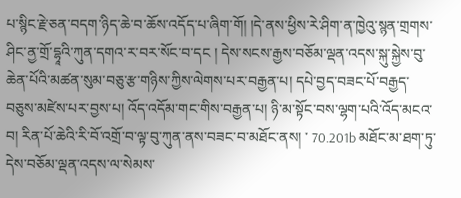པ་སྙིང་རྗེ་ཅན་བདག་ཉིད་ཆེ་བ་ཆོས་འདོད་པ་ཞིག་གོ། །དེ་ནས་ཕྱིས་རེ་ཤིག་ན་ཁྱེའུ་སྙན་གྲགས་ཤིང་ནྱ་གྲོ་དྷཱའི་ཀུན་དགའ་ར་བར་སོང་བ་དང ། དེས་སངས་རྒྱས་བཅོམ་ལྡན་འདས་སྐུ་སྐྱེས་བུ་ཆེན་པོའི་མཚན་སུམ་བཅུ་རྩ་གཉིས་ཀྱིས་ལེགས་པར་བརྒྱན་པ། དཔེ་བྱད་བཟང་པོ་བརྒྱད་བཅུས་མཛེས་པར་བྱས་པ། འོད་འདོམ་གང་གིས་བརྒྱན་པ། ཉི་མ་སྟོང་བས་ལྷག་པའི་འོད་མངའ་བ། རིན་པོ་ཆེའི་རི་བོ་འགྲོ་བ་ལྟ་བུ་ཀུན་ནས་བཟང་བ་མཐོང་ནས། ་ 70.201b མཐོང་མ་ཐག་ཏུ་དེས་བཅོམ་ལྡན་འདས་ལ་སེམས་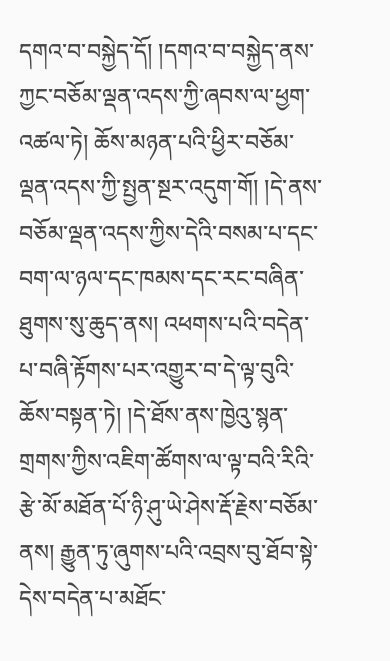དགའ་བ་བསྐྱེད་དོ། །དགའ་བ་བསྐྱེད་ནས་ཀྱང་བཅོམ་ལྡན་འདས་ཀྱི་ཞབས་ལ་ཕྱག་འཚལ་ཏེ། ཆོས་མཉན་པའི་ཕྱིར་བཅོམ་ལྡན་འདས་ཀྱི་སྤྱན་སྔར་འདུག་གོ། །དེ་ནས་བཅོམ་ལྡན་འདས་ཀྱིས་དེའི་བསམ་པ་དང་བག་ལ་ཉལ་དང་ཁམས་དང་རང་བཞིན་ཐུགས་སུ་ཆུད་ནས། འཕགས་པའི་བདེན་པ་བཞི་རྟོགས་པར་འགྱུར་བ་དེ་ལྟ་བུའི་ཆོས་བསྟན་ཏེ། །དེ་ཐོས་ནས་ཁྱེའུ་སྙན་གྲགས་ཀྱིས་འཇིག་ཚོགས་ལ་ལྟ་བའི་རིའི་རྩེ་མོ་མཐོན་པོ་ཉི་ཤུ་ཡེ་ཤེས་རྡོ་རྗེས་བཅོམ་ནས། རྒྱུན་ཏུ་ཞུགས་པའི་འབྲས་བུ་ཐོབ་སྟེ་དེས་བདེན་པ་མཐོང་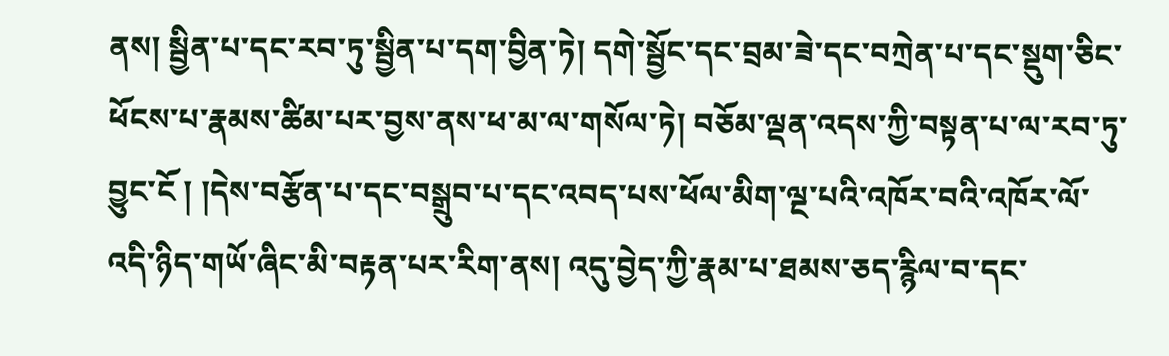ནས། སྦྱིན་པ་དང་རབ་ཏུ་སྦྱིན་པ་དག་བྱིན་ཏེ། དགེ་སྦྱོང་དང་བྲམ་ཟེ་དང་བཀྲེན་པ་དང་སྡུག་ཅིང་ཕོངས་པ་རྣམས་ཚིམ་པར་བྱས་ནས་ཕ་མ་ལ་གསོལ་ཏེ། བཅོམ་ལྡན་འདས་ཀྱི་བསྟན་པ་ལ་རབ་ཏུ་བྱུང་ངོ ། །དེས་བརྩོན་པ་དང་བསྒྲུབ་པ་དང་འབད་པས་ཕོལ་མིག་ལྔ་པའི་འཁོར་བའི་འཁོར་ལོ་འདི་ཉིད་གཡོ་ཞིང་མི་བརྟན་པར་རིག་ནས། འདུ་བྱེད་ཀྱི་རྣམ་པ་ཐམས་ཅད་རྙིལ་བ་དང་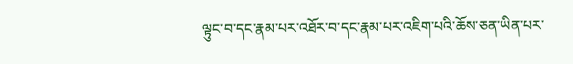ལྟུང་བ་དང་རྣམ་པར་འཐོར་བ་དང་རྣམ་པར་འཇིག་པའི་ཆོས་ཅན་ཡིན་པར་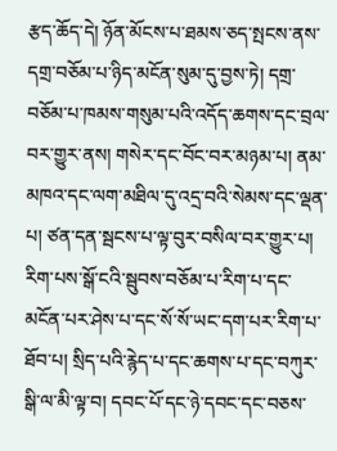རྩད་ཆོད་དེ། ཉོན་མོངས་པ་ཐམས་ཅད་སྤངས་ནས་དགྲ་བཅོམ་པ་ཉིད་མངོན་སུམ་དུ་བྱས་ཏེ། དགྲ་བཅོམ་པ་ཁམས་གསུམ་པའི་འདོད་ཆགས་དང་བྲལ་བར་གྱུར་ནས། གསེར་དང་བོང་བར་མཉམ་པ། ནམ་མཁའ་དང་ལག་མཐིལ་དུ་འདྲ་བའི་སེམས་དང་ལྡན་པ། ཙན་དན་སྦངས་པ་ལྟ་བུར་བསིལ་བར་གྱུར་པ། རིག་པས་སྒོ་ངའི་སྦུབས་བཅོམ་པ་རིག་པ་དང་མངོན་པར་ཤེས་པ་དང་སོ་སོ་ཡང་དག་པར་རིག་པ་ཐོབ་པ། སྲིད་པའི་རྙེད་པ་དང་ཆགས་པ་དང་བཀུར་སྒི་ལ་མི་ལྟ་བ། དབང་པོ་དང་ཉེ་དབང་དང་བཅས་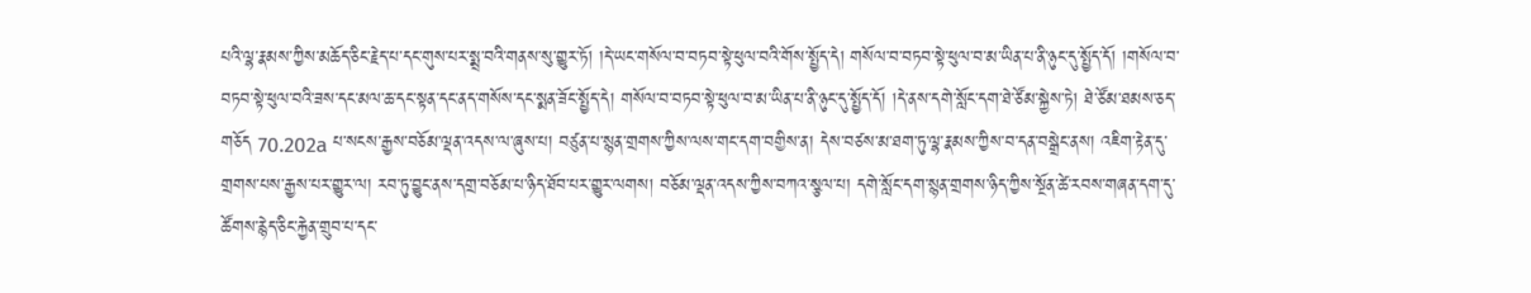པའི་ལྷ་རྣམས་ཀྱིས་མཆོད་ཅིང་རྗེད་པ་དང་གུས་པར་སྨྲ་བའི་གནས་སུ་གྱུར་ཏོ། །དེ་ཡང་གསོལ་བ་བཏབ་སྟེ་ཕུལ་བའི་གོས་སྤྱོད་དེ། གསོལ་བ་བཏབ་སྟེ་ཕུལ་བ་མ་ཡིན་པ་ནི་ཉུང་དུ་སྤྱོད་དོ། །གསོལ་བ་བཏབ་སྟེ་ཕུལ་བའི་ཟས་དང་མལ་ཆ་དང་སྟན་དང་ནད་གསོས་དང་སྨན་ཟོང་སྤྱོད་དེ། གསོལ་བ་བཏབ་སྟེ་ཕུལ་བ་མ་ཡིན་པ་ནི་ཉུང་དུ་སྤྱོད་དོ། །དེ་ནས་དགེ་སློང་དག་ཐེ་ཙོམ་སྐྱེས་ཏེ། ཐེ་ཙོམ་ཐམས་ཅད་གཅོད 70.202a པ་སངས་རྒྱས་བཅོམ་ལྡན་འདས་ལ་ཞུས་པ། བཙུན་པ་སྙན་གྲགས་ཀྱིས་ལས་གང་དག་བགྱིས་ན། དེས་བཙས་མ་ཐག་ཏུ་ལྷ་རྣམས་ཀྱིས་བ་དན་བསྒྲེང་ནས། འཇིག་རྟེན་དུ་གྲགས་པས་རྒྱས་པར་གྱུར་ལ། རབ་ཏུ་བྱུང་ནས་དགྲ་བཅོམ་པ་ཉིད་ཐོབ་པར་གྱུར་ལགས། བཅོམ་ལྡན་འདས་ཀྱིས་བཀའ་སྩལ་པ། དགེ་སློང་དག་སྙན་གྲགས་ཉིད་ཀྱིས་སྔོན་ཚེ་རབས་གཞན་དག་དུ་ཚོགས་རྙེད་ཅིང་རྐྱེན་གྲུབ་པ་དང་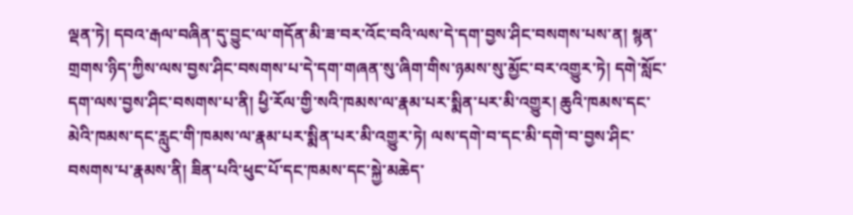ལྡན་ཏེ། དབའ་རྒལ་བཞིན་དུ་བྱུང་ལ་གདོན་མི་ཟ་བར་འོང་བའི་ལས་དེ་དག་བྱས་ཤིང་བསགས་པས་ན། སྙན་གྲགས་ཉིད་ཀྱིས་ལས་བྱས་ཤིང་བསགས་པ་དེ་དག་གཞན་སུ་ཞིག་གིས་ཉམས་སུ་མྱོང་བར་འགྱུར་ཏེ། དགེ་སློང་དག་ལས་བྱས་ཤིང་བསགས་པ་ནི། ཕྱི་རོལ་གྱི་སའི་ཁམས་ལ་རྣམ་པར་སྨིན་པར་མི་འགྱུར། ཆུའི་ཁམས་དང་མེའི་ཁམས་དང་རླུང་གི་ཁམས་ལ་རྣམ་པར་སྨིན་པར་མི་འགྱུར་ཏེ། ལས་དགེ་བ་དང་མི་དགེ་བ་བྱས་ཤིང་བསགས་པ་རྣམས་ནི། ཟིན་པའི་ཕུང་པོ་དང་ཁམས་དང་སྐྱེ་མཆེད་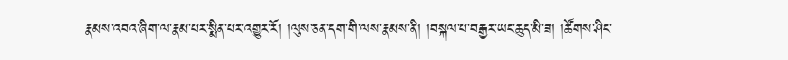རྣམས་འབའ་ཞིག་ལ་རྣམ་པར་སྨིན་པར་འགྱུར་རོ། །ལུས་ཅན་དག་གི་ལས་རྣམས་ནི། །བསྐལ་པ་བརྒྱར་ཡང་ཆུད་མི་ཟ། །ཚོགས་ཤིང་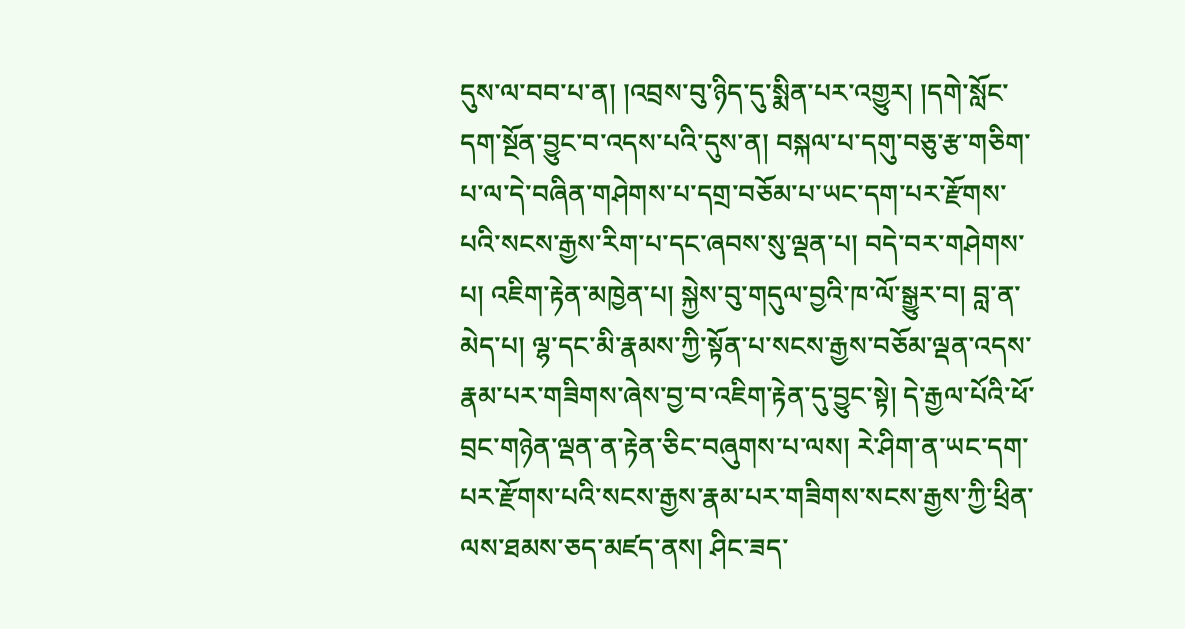དུས་ལ་བབ་པ་ན། །འབྲས་བུ་ཉིད་དུ་སྨིན་པར་འགྱུར། །དགེ་སློང་དག་སྔོན་བྱུང་བ་འདས་པའི་དུས་ན། བསྐལ་པ་དགུ་བཅུ་རྩ་གཅིག་པ་ལ་དེ་བཞིན་གཤེགས་པ་དགྲ་བཅོམ་པ་ཡང་དག་པར་རྫོགས་པའི་སངས་རྒྱས་རིག་པ་དང་ཞབས་སུ་ལྡན་པ། བདེ་བར་གཤེགས་པ། འཇིག་རྟེན་མཁྱེན་པ། སྐྱེས་བུ་གདུལ་བྱའི་ཁ་ལོ་སྒྱུར་བ། བླ་ན་མེད་པ། ལྷ་དང་མི་རྣམས་ཀྱི་སྟོན་པ་སངས་རྒྱས་བཅོམ་ལྡན་འདས་རྣམ་པར་གཟིགས་ཞེས་བྱ་བ་འཇིག་རྟེན་དུ་བྱུང་སྟེ། དེ་རྒྱལ་པོའི་ཕོ་བྲང་གཉེན་ལྡན་ན་རྟེན་ཅིང་བཞུགས་པ་ལས། རེ་ཤིག་ན་ཡང་དག་པར་རྫོགས་པའི་སངས་རྒྱས་རྣམ་པར་གཟིགས་སངས་རྒྱས་ཀྱི་ཕྲིན་ལས་ཐམས་ཅད་མཛད་ནས། ཤིང་ཟད་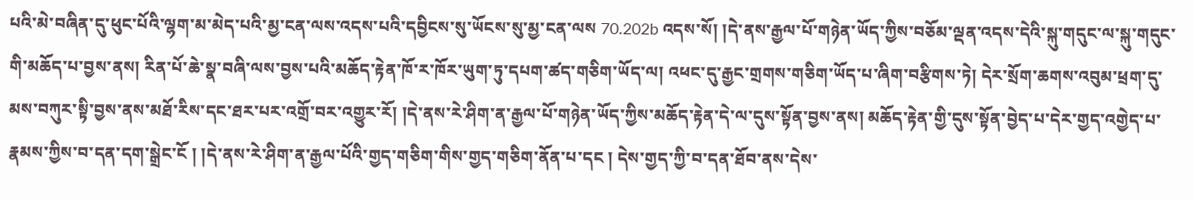པའི་མེ་བཞིན་དུ་ཕུང་པོའི་ལྷག་མ་མེད་པའི་མྱ་ངན་ལས་འདས་པའི་དབྱིངས་སུ་ཡོངས་སུ་མྱ་ངན་ལས 70.202b འདས་སོ། །དེ་ནས་རྒྱལ་པོ་གཉེན་ཡོད་ཀྱིས་བཅོམ་ལྡན་འདས་དེའི་སྐུ་གདུང་ལ་སྐུ་གདུང་གི་མཆོད་པ་བྱས་ནས། རིན་པོ་ཆེ་སྣ་བཞི་ལས་བྱས་པའི་མཆོད་རྟེན་ཁོ་ར་ཁོར་ཡུག་ཏུ་དཔག་ཚད་གཅིག་ཡོད་ལ། འཕང་དུ་རྒྱང་གྲགས་གཅིག་ཡོད་པ་ཞིག་བརྩིགས་ཏེ། དེར་སྲོག་ཆགས་འབུམ་ཕྲག་དུ་མས་བཀུར་སྟི་བྱས་ནས་མཐོ་རིས་དང་ཐར་པར་འགྲོ་བར་འགྱུར་རོ། །དེ་ནས་རེ་ཤིག་ན་རྒྱལ་པོ་གཉེན་ཡོད་ཀྱིས་མཆོད་རྟེན་དེ་ལ་དུས་སྟོན་བྱས་ནས། མཆོད་རྟེན་གྱི་དུས་སྟོན་བྱེད་པ་དེར་གྱད་འགྱེད་པ་རྣམས་ཀྱིས་བ་དན་དག་སྒྲེང་ངོ ། །དེ་ནས་རེ་ཤིག་ན་རྒྱལ་པོའི་གྱད་གཅིག་གིས་གྱད་གཅིག་ནོན་པ་དང ། དེས་གྱད་ཀྱི་བ་དན་ཐོབ་ནས་དེས་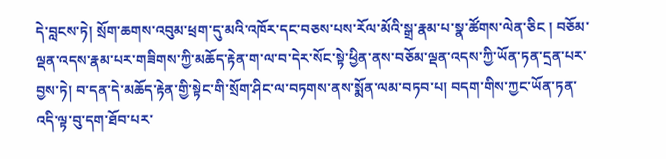དེ་བླངས་ཏེ། སྲོག་ཆགས་འབུམ་ཕྲག་དུ་མའི་འཁོར་དང་བཅས་པས་རོལ་མོའི་སྒྲ་རྣམ་པ་སྣ་ཚོགས་ལེན་ཅིང ། བཅོམ་ལྡན་འདས་རྣམ་པར་གཟིགས་ཀྱི་མཆོད་རྟེན་ག་ལ་བ་དེར་སོང་སྟེ་ཕྱིན་ནས་བཅོམ་ལྡན་འདས་ཀྱི་ཡོན་ཏན་དྲན་པར་བྱས་ཏེ། བ་དན་དེ་མཆོད་རྟེན་གྱི་སྟེང་གི་སྲོག་ཤིང་ལ་བཏགས་ནས་སྨོན་ལམ་བཏབ་པ། བདག་གིས་ཀྱང་ཡོན་ཏན་འདི་ལྟ་བུ་དག་ཐོབ་པར་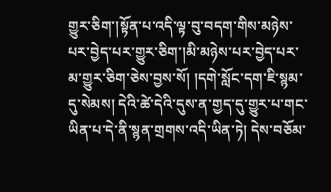གྱུར་ཅིག་།སྟོན་པ་འདི་ལྟ་བུ་བདག་གིས་མཉེས་པར་བྱེད་པར་གྱུར་ཅིག་།མི་མཉེས་པར་བྱེད་པར་མ་གྱུར་ཅིག་ཅེས་བྱས་སོ། །དགེ་སློང་དག་ཇི་སྙམ་དུ་སེམས། དེའི་ཚེ་དེའི་དུས་ན་གྱད་དུ་གྱུར་པ་གང་ཡིན་པ་དེ་ནི་སྙན་གྲགས་འདི་ཡིན་ཏེ། དེས་བཅོམ་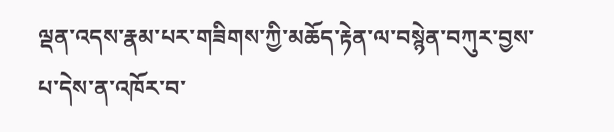ལྡན་འདས་རྣམ་པར་གཟིགས་ཀྱི་མཆོད་རྟེན་ལ་བསྙེན་བཀུར་བྱས་པ་དེས་ན་འཁོར་བ་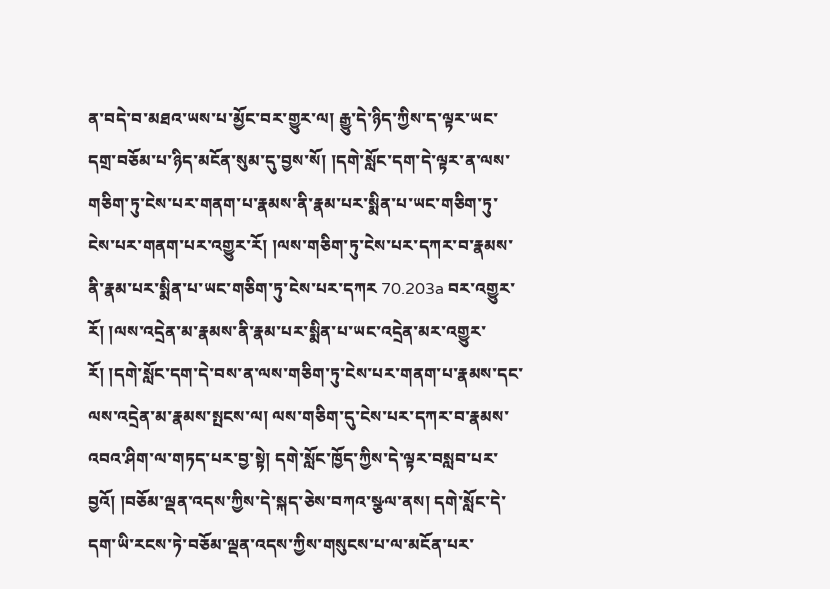ན་བདེ་བ་མཐའ་ཡས་པ་མྱོང་བར་གྱུར་ལ། རྒྱུ་དེ་ཉིད་ཀྱིས་ད་ལྟར་ཡང་དགྲ་བཅོམ་པ་ཉིད་མངོན་སུམ་དུ་བྱས་སོ། །དགེ་སློང་དག་དེ་ལྟར་ན་ལས་གཅིག་ཏུ་ངེས་པར་གནག་པ་རྣམས་ནི་རྣམ་པར་སྨིན་པ་ཡང་གཅིག་ཏུ་ངེས་པར་གནག་པར་འགྱུར་རོ། །ལས་གཅིག་ཏུ་ངེས་པར་དཀར་བ་རྣམས་ནི་རྣམ་པར་སྨིན་པ་ཡང་གཅིག་ཏུ་ངེས་པར་དཀར 70.203a བར་འགྱུར་རོ། །ལས་འདྲེན་མ་རྣམས་ནི་རྣམ་པར་སྨིན་པ་ཡང་འདྲེན་མར་འགྱུར་རོ། །དགེ་སློང་དག་དེ་བས་ན་ལས་གཅིག་ཏུ་ངེས་པར་གནག་པ་རྣམས་དང་ལས་འདྲེན་མ་རྣམས་སྤངས་ལ། ལས་གཅིག་དུ་ངེས་པར་དཀར་བ་རྣམས་འབའ་ཤིག་ལ་གཏད་པར་བྱ་སྟེ། དགེ་སློང་ཁྱོད་ཀྱིས་དེ་ལྟར་བསླབ་པར་བྱའོ། །བཅོམ་ལྡན་འདས་ཀྱིས་དེ་སྐད་ཅེས་བཀའ་སྩལ་ནས། དགེ་སློང་དེ་དག་ཡི་རངས་ཏེ་བཅོམ་ལྡན་འདས་ཀྱིས་གསུངས་པ་ལ་མངོན་པར་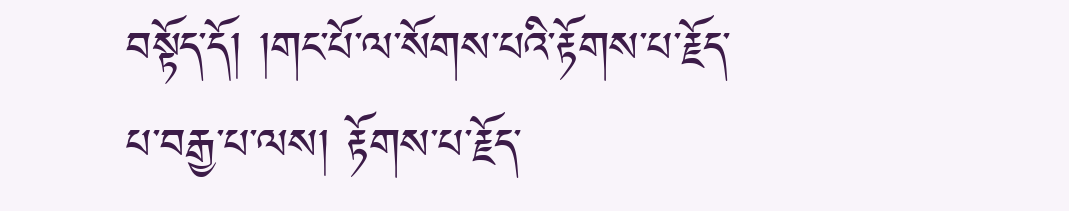བསྟོད་དོ། །གང་པོ་ལ་སོགས་པའི་རྟོགས་པ་རྗོད་པ་བརྒྱ་པ་ལས། རྟོགས་པ་རྗོད་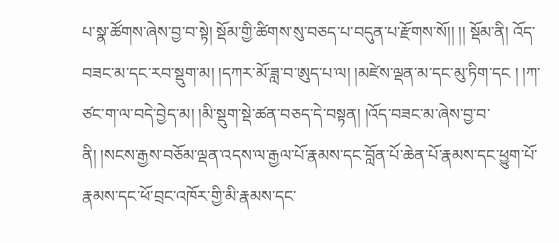པ་སྣ་ཚོགས་ཞེས་བྱ་བ་སྟེ། སྡོམ་གྱི་ཚིགས་སུ་བཅད་པ་བདུན་པ་རྫོགས་སོ།། །། སྡོམ་ནི། འོད་བཟང་མ་དང་རབ་སྡུག་མ། །དཀར་མོ་ཟླ་བ་ཨུད་པ་ལ། །མཛེས་ལྡན་མ་དང་མུ་ཏིག་དང ། །ཀ་ཙང་ག་ལ་བདེ་བྱེད་མ། །མི་སྡུག་སྡེ་ཚན་བཅད་དེ་བསྟན། །འོད་བཟང་མ་ཞེས་བྱ་བ་ནི། །སངས་རྒྱས་བཅོམ་ལྡན་འདས་ལ་རྒྱལ་པོ་རྣམས་དང་བློན་པོ་ཆེན་པོ་རྣམས་དང་ཕྱུག་པོ་རྣམས་དང་ཕོ་བྲང་འཁོར་གྱི་མི་རྣམས་དང་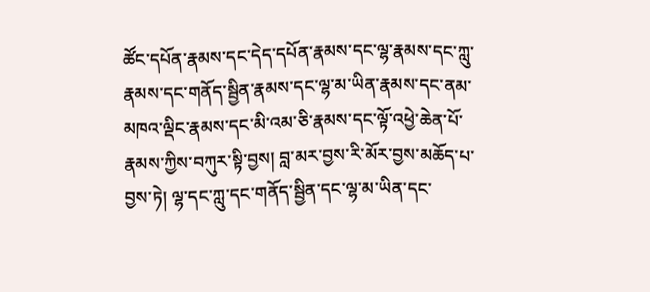ཚོང་དཔོན་རྣམས་དང་དེད་དཔོན་རྣམས་དང་ལྷ་རྣམས་དང་ཀླུ་རྣམས་དང་གནོད་སྦྱིན་རྣམས་དང་ལྷ་མ་ཡིན་རྣམས་དང་ནམ་མཁའ་ལྡིང་རྣམས་དང་མི་འམ་ཅི་རྣམས་དང་ལྟོ་འཕྱེ་ཆེན་པོ་རྣམས་ཀྱིས་བཀུར་སྟི་བྱས། བླ་མར་བྱས་རི་མོར་བྱས་མཆོད་པ་བྱས་ཏེ། ལྷ་དང་ཀླུ་དང་གནོད་སྦྱིན་དང་ལྷ་མ་ཡིན་དང་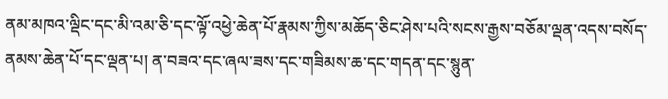ནམ་མཁའ་ལྡིང་དང་མི་འམ་ཅི་དང་ལྟོ་འཕྱེ་ཆེན་པོ་རྣམས་ཀྱིས་མཆོད་ཅིང་ཤེས་པའི་སངས་རྒྱས་བཅོམ་ལྡན་འདས་བསོད་ནམས་ཆེན་པོ་དང་ལྡན་པ། ན་བཟའ་དང་ཞལ་ཟས་དང་གཟིམས་ཆ་དང་གདན་དང་སྙུན་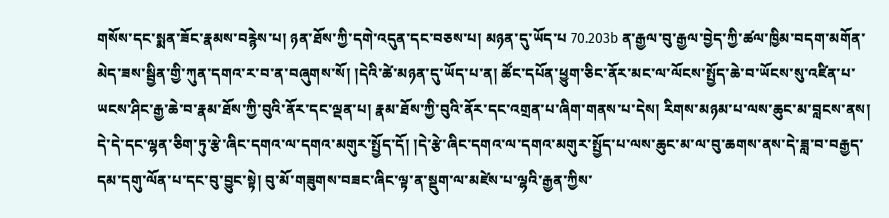གསོས་དང་སྨན་ཟོང་རྣམས་བརྙེས་པ། ཉན་ཐོས་ཀྱི་དགེ་འདུན་དང་བཅས་པ། མཉན་དུ་ཡོད་པ 70.203b ན་རྒྱལ་བུ་རྒྱལ་བྱེད་ཀྱི་ཚལ་ཁྱིམ་བདག་མགོན་མེད་ཟས་སྦྱིན་གྱི་ཀུན་དགའ་ར་བ་ན་བཞུགས་སོ། །དེའི་ཚེ་མཉན་དུ་ཡོད་པ་ན། ཚོང་དཔོན་ཕྱུག་ཅིང་ནོར་མང་ལ་ལོངས་སྤྱོད་ཆེ་བ་ཡོངས་སུ་འཛིན་པ་ཡངས་ཤིང་རྒྱ་ཆེ་བ་རྣམ་ཐོས་ཀྱི་བུའི་ནོར་དང་ལྡན་པ། རྣམ་ཐོས་ཀྱི་བུའི་ནོར་དང་འགྲན་པ་ཞིག་གནས་པ་དེས། རིགས་མཉམ་པ་ལས་ཆུང་མ་བླངས་ནས། དེ་དེ་དང་ལྷན་ཅིག་ཏུ་རྩེ་ཞིང་དགའ་ལ་དགའ་མགུར་སྤྱོད་དོ། །དེ་རྩེ་ཞིང་དགའ་ལ་དགའ་མགུར་སྤྱོད་པ་ལས་ཆུང་མ་ལ་བུ་ཆགས་ནས་དེ་ཟླ་བ་བརྒྱད་དམ་དགུ་ལོན་པ་དང་བུ་བྱུང་སྟེ། བུ་མོ་གཟུགས་བཟང་ཞིང་ལྟ་ན་སྡུག་ལ་མཛེས་པ་ལྷའི་རྒྱན་ཀྱིས་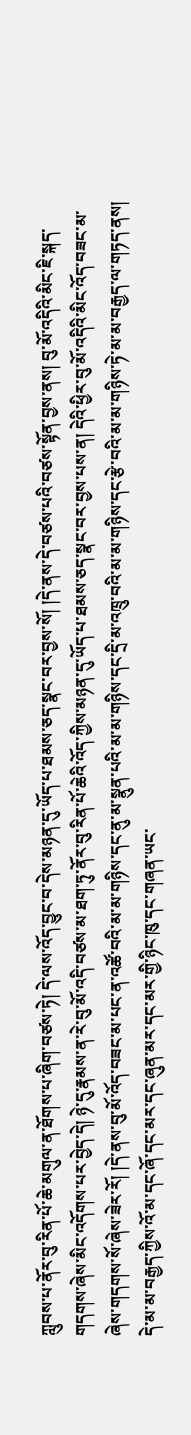ཀླུབས་པ་ནོར་བུ་རིན་པོ་ཆེ་མགུལ་ན་ཐོགས་པ་ཞིག་བཙས་ཏེ། དེ་ལས་འོད་བྱུང་བ་དེས་མཉན་དུ་ཡོད་པ་ཐམས་ཅད་སྣང་བར་བྱས་སོ། །དེ་ནས་དེ་བཙས་པའི་བཙས་སྟོན་བྱས་ནས། བུ་མོ་འདིའི་མིང་ཇི་སྐད་གདགས་ཞེས་མིང་འདོགས་པར་བྱེད་དེ། ཉེ་དུ་རྣམས་ན་རེ་བུ་མོ་འདི་བཙས་མ་ཐག་ཏུ་ནོར་བུ་རིན་པོ་ཆེའི་འོད་ཀྱིས་མཉན་དུ་ཡོད་པ་ཐམས་ཅད་སྣང་བར་བྱས་པས་ན། དེའི་ཕྱིར་བུ་མོ་འདིའི་མིང་འོད་བཟང་མ་ཞེས་གདགས་སོ་ཞེས་ཟེར་རོ། །དེ་ནས་བུ་མོ་འོད་བཟང་མ་པང་ན་འཚོ་བའི་མ་མ་གཉིས་དང་ནུ་མ་སྣུན་པའི་མ་མ་གཉིས་དང་དྲི་མ་འཁྲུ་བའི་མ་མ་གཉིས་དང་རྩེ་བའི་མ་མ་གཉིས་ཏེ་མ་མ་བརྒྱད་ལ་གཏད་ནས། དེ་མ་མ་བརྒྱད་ཀྱིས་འོ་མ་དང་ཞོ་དང་མར་དང་ཞུན་མར་དང་མར་གྱི་ཉིང་ཁུ་དང་གཞན་ཡང་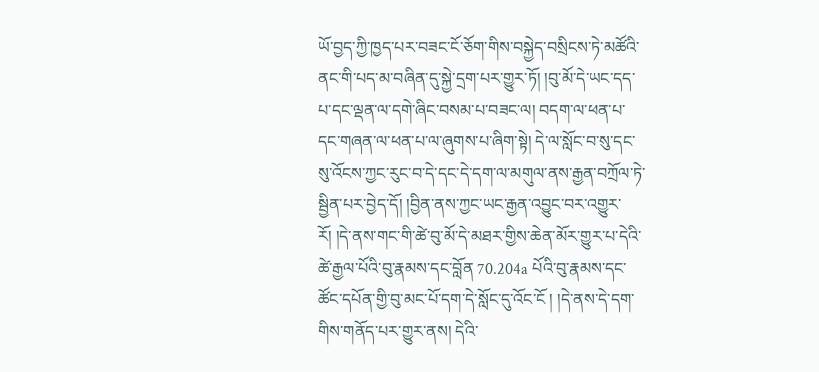ཡོ་བྱད་ཀྱི་ཁྱད་པར་བཟང་ངོ་ཅོག་གིས་བསྐྱེད་བསྲིངས་ཏེ་མཚོའི་ནང་གི་པད་མ་བཞིན་དུ་སྐྱེ་དྲག་པར་གྱུར་ཏོ། །བུ་མོ་དེ་ཡང་དད་པ་དང་ལྡན་ལ་དགེ་ཞིང་བསམ་པ་བཟང་ལ། བདག་ལ་ཕན་པ་དང་གཞན་ལ་ཕན་པ་ལ་ཞུགས་པ་ཞིག་སྟེ། དེ་ལ་སློང་བ་སུ་དང་སུ་འོངས་ཀྱང་རུང་བ་དེ་དང་དེ་དག་ལ་མགུལ་ནས་རྒྱན་བཀྲོལ་ཏེ་སྦྱིན་པར་བྱེད་དོ། །བྱིན་ནས་ཀྱང་ཡང་རྒྱན་འབྱུང་བར་འགྱུར་རོ། །དེ་ནས་གང་གི་ཚེ་བུ་མོ་དེ་མཐར་གྱིས་ཆེན་མོར་གྱུར་པ་དེའི་ཚེ་རྒྱལ་པོའི་བུ་རྣམས་དང་བློན 70.204a པོའི་བུ་རྣམས་དང་ཚོང་དཔོན་གྱི་བུ་མང་པོ་དག་དེ་སློང་དུ་འོང་ངོ ། །དེ་ནས་དེ་དག་གིས་གནོད་པར་གྱུར་ནས། དེའི་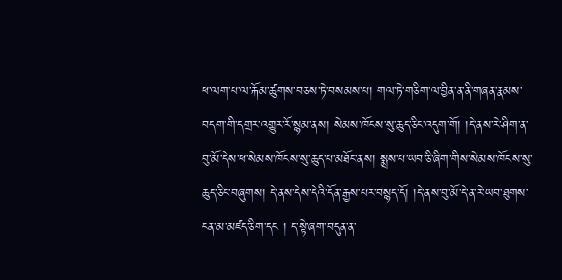ཕ་ལག་པ་ལ་རྐོམ་ཚུགས་བཅས་ཏེ་བསམས་པ། གལ་ཏེ་གཅིག་ལ་བྱིན་ན་ནི་གཞན་རྣམས་བདག་གི་དགྲར་འགྱུར་རོ་སྙམ་ནས། སེམས་ཁོངས་སུ་ཆུད་ཅིང་འདུག་གོ། །དེ་ནས་རེ་ཤིག་ན་བུ་མོ་དེས་ཕ་སེམས་ཁོངས་སུ་ཆུད་པ་མཐོང་ནས། སྨྲས་པ་ཡབ་ཅི་ཞིག་གིས་སེམས་ཁོངས་སུ་ཆུད་ཅིང་བཞུགས། དེ་ནས་དེས་དེའི་དོན་རྒྱས་པར་བསྙད་དོ། །དེ་ནས་བུ་མོ་དེ་ན་རེ་ཡབ་ཐུགས་ངན་མ་མཛད་ཅིག་དང ། ད་སྟེ་ཞག་བདུན་ན་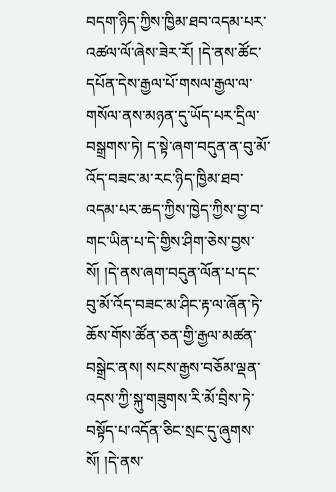བདག་ཉིད་ཀྱིས་ཁྱིམ་ཐབ་འདམ་པར་འཚལ་ལོ་ཞེས་ཟེར་རོ། །དེ་ནས་ཚོང་དཔོན་དེས་རྒྱལ་པོ་གསལ་རྒྱལ་ལ་གསོལ་ནས་མཉན་དུ་ཡོད་པར་དྲིལ་བསྒྲགས་ཏེ། ད་སྟེ་ཞག་བདུན་ན་བུ་མོ་འོད་བཟང་མ་རང་ཉིད་ཁྱིམ་ཐབ་འདམ་པར་ཆད་ཀྱིས་ཁྱེད་ཀྱིས་བྱ་བ་གང་ཡིན་པ་དེ་གྱིས་ཤིག་ཅེས་བྱས་སོ། །དེ་ནས་ཞག་བདུན་ལོན་པ་དང་བུ་མོ་འོད་བཟང་མ་ཤིང་རྟ་ལ་ཞོན་ཏེ་ཆོས་གོས་ཚོན་ཅན་གྱི་རྒྱལ་མཚན་བསྒྲེང་ནས། སངས་རྒྱས་བཅོམ་ལྡན་འདས་ཀྱི་སྐུ་གཟུགས་རི་མོ་བྲིས་ཏེ་བསྟོད་པ་འདོན་ཅིང་སྲང་དུ་ཞུགས་སོ། །དེ་ནས་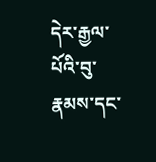དེར་རྒྱལ་པོའི་བུ་རྣམས་དང་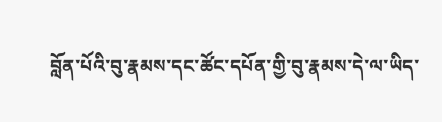བློན་པོའི་བུ་རྣམས་དང་ཚོང་དཔོན་གྱི་བུ་རྣམས་དེ་ལ་ཡིད་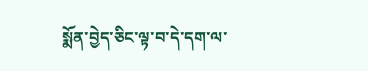སྨོན་བྱེད་ཅིང་ལྟ་བ་དེ་དག་ལ་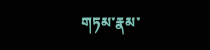གཏམ་རྣམ་